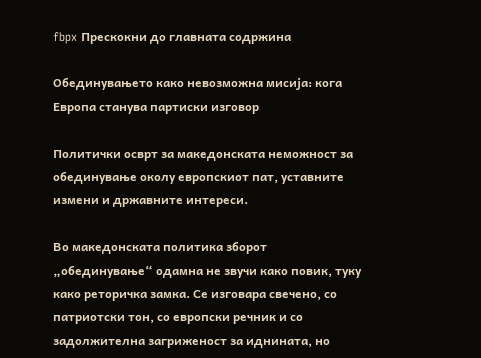fbpx Прескокни до главната содржина

Обединувањето како невозможна мисија: кога Европа станува партиски изговор

Политички осврт за македонската неможност за обединување околу европскиот пат, уставните измени и државните интереси.

Во македонската политика зборот „обединување“ одамна не звучи како повик, туку како реторичка замка. Се изговара свечено, со патриотски тон, со европски речник и со задолжителна загриженост за иднината, но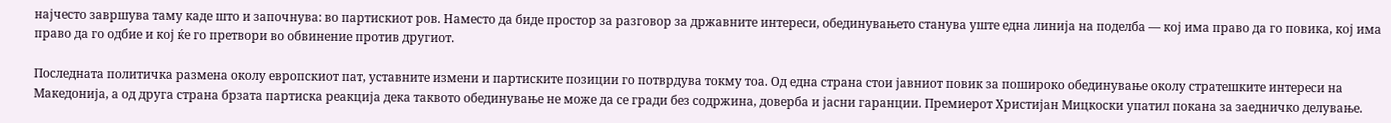најчесто завршува таму каде што и започнува: во партискиот ров. Наместо да биде простор за разговор за државните интереси, обединувањето станува уште една линија на поделба — кој има право да го повика, кој има право да го одбие и кој ќе го претвори во обвинение против другиот.

Последната политичка размена околу европскиот пат, уставните измени и партиските позиции го потврдува токму тоа. Од една страна стои јавниот повик за пошироко обединување околу стратешките интереси на Македонија, а од друга страна брзата партиска реакција дека таквото обединување не може да се гради без содржина, доверба и јасни гаранции. Премиерот Христијан Мицкоски упатил покана за заедничко делување.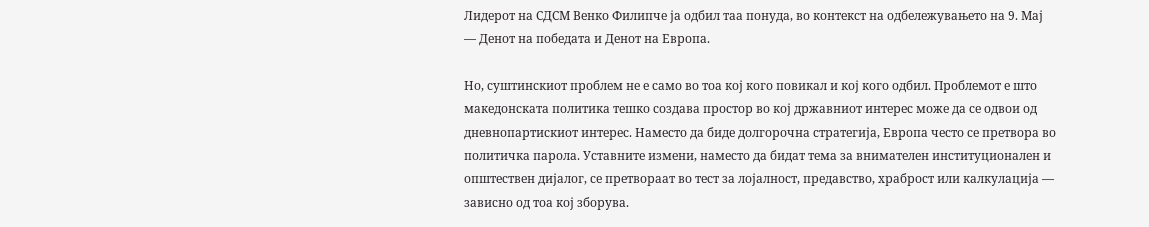Лидерот на СДСМ Венко Филипче ја одбил таа понуда, во контекст на одбележувањето на 9. Мај — Денот на победата и Денот на Европа.

Но, суштинскиот проблем не е само во тоа кој кого повикал и кој кого одбил. Проблемот е што македонската политика тешко создава простор во кој државниот интерес може да се одвои од дневнопартискиот интерес. Наместо да биде долгорочна стратегија, Европа често се претвора во политичка парола. Уставните измени, наместо да бидат тема за внимателен институционален и општествен дијалог, се претвораат во тест за лојалност, предавство, храброст или калкулација — зависно од тоа кој зборува.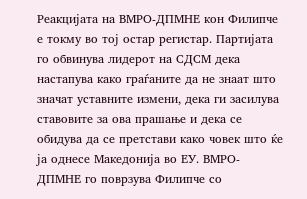Реакцијата на ВМРО-ДПМНЕ кон Филипче е токму во тој остар регистар. Партијата го обвинува лидерот на СДСМ дека настапува како граѓаните да не знаат што значат уставните измени, дека ги засилува ставовите за ова прашање и дека се обидува да се претстави како човек што ќе ја однесе Македонија во ЕУ. ВМРО-ДПМНЕ го поврзува Филипче со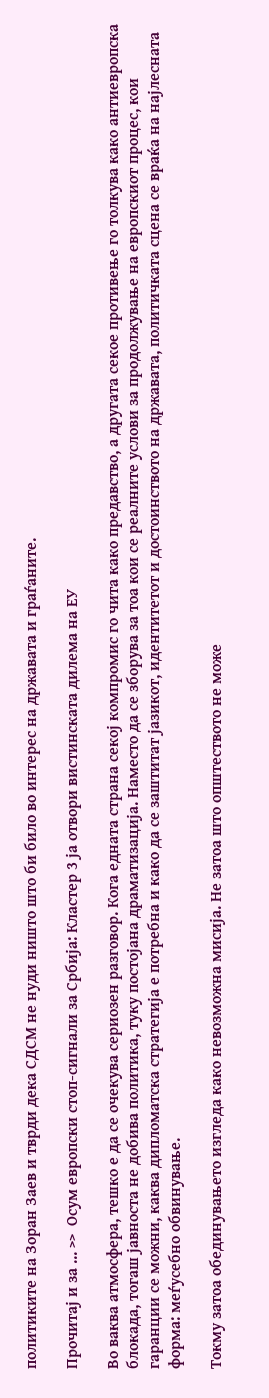политиките на Зоран Заев и тврди дека СДСМ не нуди ништо што би било во интерес на државата и граѓаните.

Прочитај и за ... >>  Осум европски стоп-сигнали за Србија: Кластер 3 ја отвори вистинската дилема на ЕУ

Во ваква атмосфера, тешко е да се очекува сериозен разговор. Кога едната страна секој компромис го чита како предавство, а другата секое противење го толкува како антиевропска блокада, тогаш јавноста не добива политика, туку постојана драматизација. Наместо да се зборува за тоа кои се реалните услови за продолжување на европскиот процес, кои гаранции се можни, каква дипломатска стратегија е потребна и како да се заштитат јазикот, идентитетот и достоинството на државата, политичката сцена се враќа на најлесната форма: меѓусебно обвинување.

Токму затоа обединувањето изгледа како невозможна мисија. Не затоа што општеството не може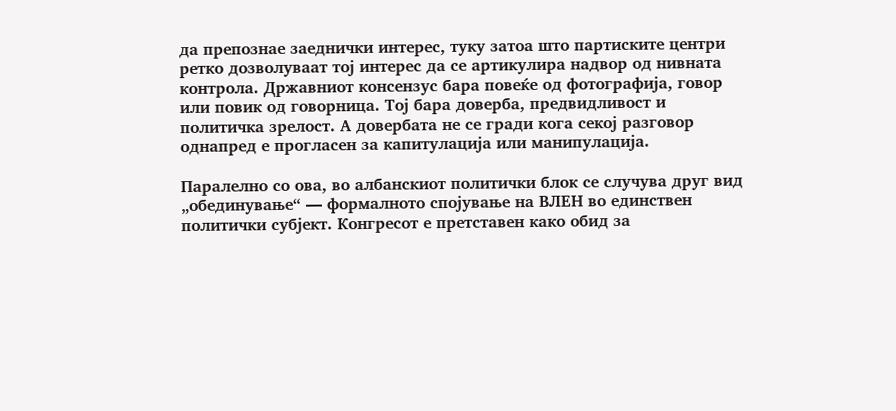да препознае заеднички интерес, туку затоа што партиските центри ретко дозволуваат тој интерес да се артикулира надвор од нивната контрола. Државниот консензус бара повеќе од фотографија, говор или повик од говорница. Тој бара доверба, предвидливост и политичка зрелост. А довербата не се гради кога секој разговор однапред е прогласен за капитулација или манипулација.

Паралелно со ова, во албанскиот политички блок се случува друг вид „обединување“ — формалното спојување на ВЛЕН во единствен политички субјект. Конгресот е претставен како обид за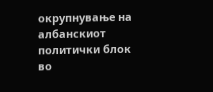окрупнување на албанскиот политички блок во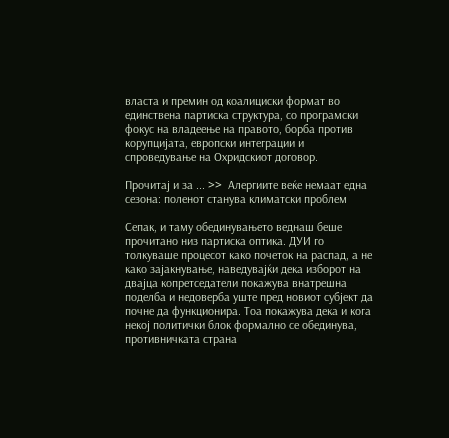власта и премин од коалициски формат во единствена партиска структура, со програмски фокус на владеење на правото, борба против корупцијата, европски интеграции и спроведување на Охридскиот договор.

Прочитај и за ... >>  Алергиите веќе немаат една сезона: поленот станува климатски проблем

Сепак, и таму обединувањето веднаш беше прочитано низ партиска оптика. ДУИ го толкуваше процесот како почеток на распад, а не како зајакнување, наведувајќи дека изборот на двајца копретседатели покажува внатрешна поделба и недоверба уште пред новиот субјект да почне да функционира. Тоа покажува дека и кога некој политички блок формално се обединува, противничката страна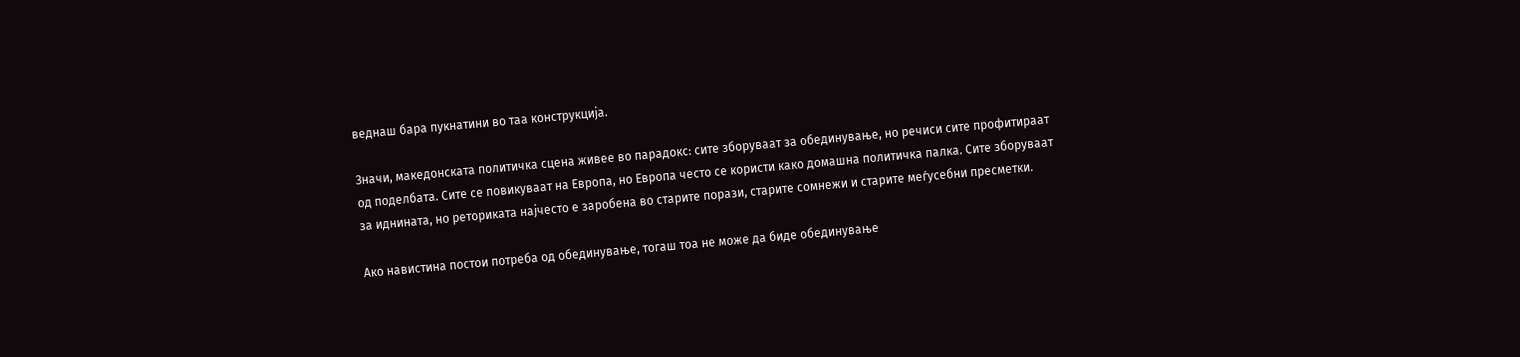веднаш бара пукнатини во таа конструкција.

Значи, македонската политичка сцена живее во парадокс: сите зборуваат за обединување, но речиси сите профитираат од поделбата. Сите се повикуваат на Европа, но Европа често се користи како домашна политичка палка. Сите зборуваат за иднината, но реториката најчесто е заробена во старите порази, старите сомнежи и старите меѓусебни пресметки.

Ако навистина постои потреба од обединување, тогаш тоа не може да биде обединување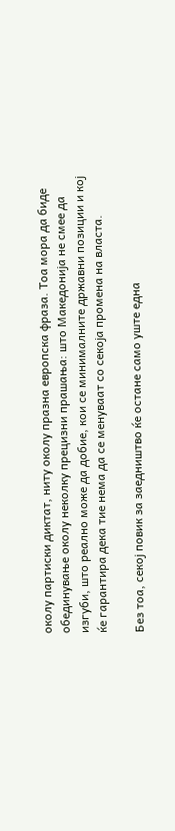околу партиски диктат, ниту околу празна европска фраза. Тоа мора да биде обединување околу неколку прецизни прашања: што Македонија не смее да изгуби, што реално може да добие, кои се минималните државни позиции и кој ќе гарантира дека тие нема да се менуваат со секоја промена на власта.

Без тоа, секој повик за заедништво ќе остане само уште една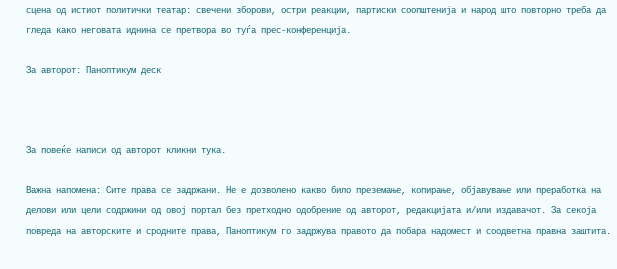сцена од истиот политички театар: свечени зборови, остри реакции, партиски соопштенија и народ што повторно треба да гледа како неговата иднина се претвора во туѓа прес-конференција.

За авторот: Паноптикум деск



За повеќе написи од авторот кликни тука.

Важна напомена: Сите права се задржани. Не е дозволено какво било преземање, копирање, објавување или преработка на делови или цели содржини од овој портал без претходно одобрение од авторот, редакцијата и/или издавачот. За секоја повреда на авторските и сродните права, Паноптикум го задржува правото да побара надомест и соодветна правна заштита.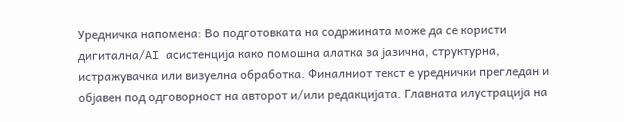Уредничка напомена: Во подготовката на содржината може да се користи дигитална/AI асистенција како помошна алатка за јазична, структурна, истражувачка или визуелна обработка. Финалниот текст е уреднички прегледан и објавен под одговорност на авторот и/или редакцијата. Главната илустрација на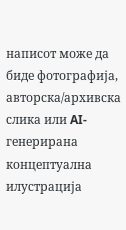написот може да биде фотографија, авторска/архивска слика или AI-генерирана концептуална илустрација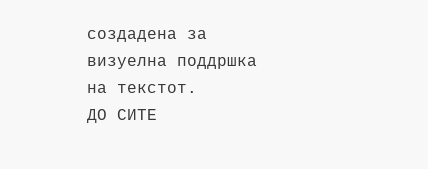создадена за визуелна поддршка на текстот.
ДО СИТЕ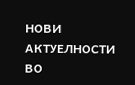НОВИ АКТУЕЛНОСТИ ВО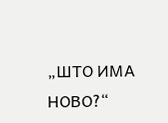„ШТО ИМА НОВО?“